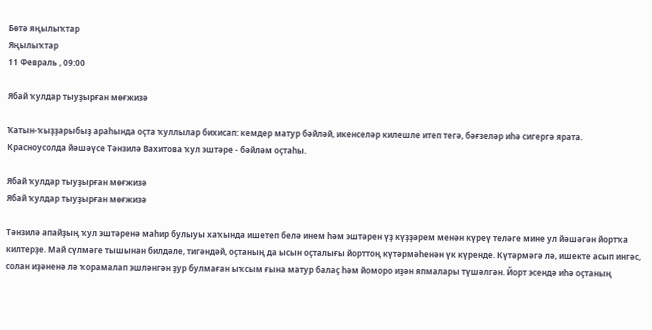Бөтә яңылыҡтар
Яңылыҡтар
11 Февраль , 09:00

Ябай ҡулдар тыуҙырған мөғжизә

Ҡатын-ҡыҙҙарыбыҙ араһында оҫта ҡуллылар бихисап: кемдер матур бәйләй, икенселәр килешле итеп тегә, бәғзеләр иһә сигергә ярата. Красноусолда йәшәүсе Тәнзилә Вахитова ҡул эштәре - бәйләм оҫтаһы.

Ябай ҡулдар тыуҙырған мөғжизә
Ябай ҡулдар тыуҙырған мөғжизә

Тәнзилә апайҙың ҡул эштәренә маһир булыуы хаҡында ишетеп белә инем һәм эштәрен үҙ күҙҙәрем менән күреү теләге мине ул йәшәгән йортҡа килтерҙе. Май сүлмәге тышынан билдәле, тигәндәй, оҫтаның да ысын оҫталығы йорттоң күтәрмәһенән үк күренде. Күтәрмәгә лә, ишекте асып ингәс, солан иҙәненә лә ҡорамалап эшләнгән ҙур булмаған ыҡсым ғына матур балаҫ һәм йоморо иҙән япмалары түшәлгән. Йорт эсендә иһә оҫтаның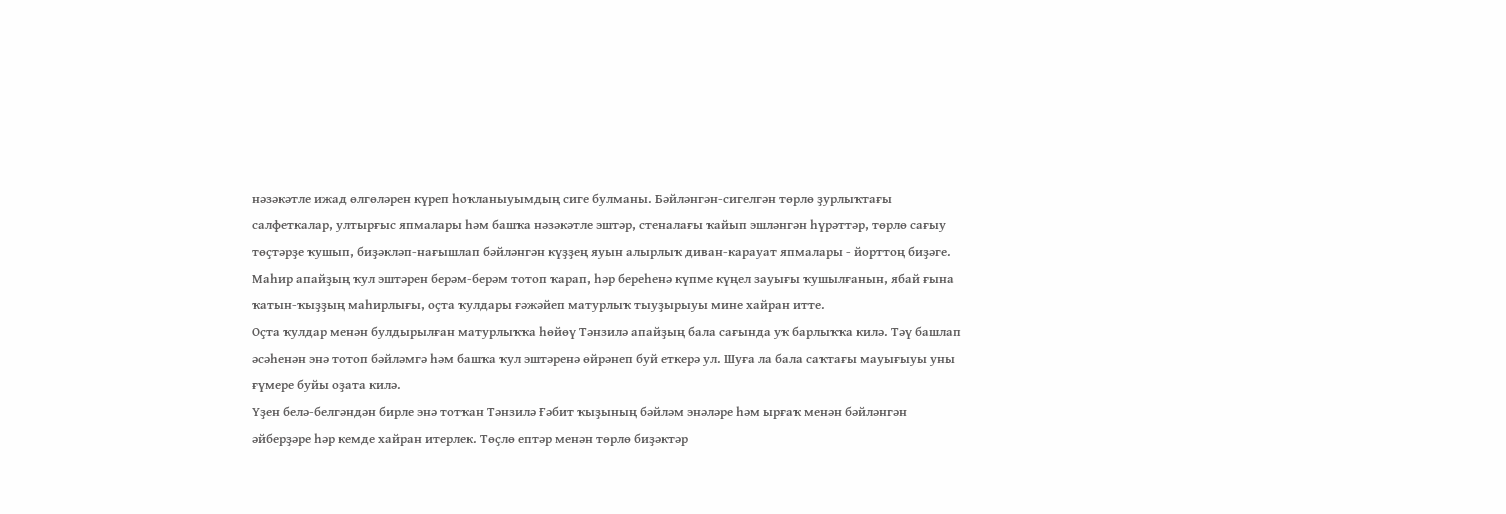нәзәкәтле ижад өлгөләрен күреп һоҡланыуымдың сиге булманы. Бәйләнгән-сигелгән төрлө ҙурлыҡтағы салфеткалар, ултырғыс япмалары һәм башҡа нәзәкәтле эштәр, стеналағы ҡайып эшләнгән һүрәттәр, төрлө сағыу төҫтәрҙе ҡушып, биҙәкләп-нағышлап бәйләнгән күҙҙең яуын алырлыҡ диван-карауат япмалары - йорттоң биҙәге. Маһир апайҙың ҡул эштәрен берәм-берәм тотоп ҡарап, һәр береһенә күпме күңел зауығы ҡушылғанын, ябай ғына ҡатын-ҡыҙҙың маһирлығы, оҫта ҡулдары ғәжәйеп матурлыҡ тыуҙырыуы мине хайран итте.
Оҫта ҡулдар менән булдырылған матурлыҡҡа һөйөү Тәнзилә апайҙың бала сағында уҡ барлыҡҡа килә. Тәү башлап әсәһенән энә тотоп бәйләмгә һәм башҡа ҡул эштәренә өйрәнеп буй еткерә ул. Шуға ла бала саҡтағы мауығыуы уны ғүмере буйы оҙата килә.
Үҙен белә-белгәндән бирле энә тотҡан Тәнзилә Ғәбит ҡыҙының бәйләм энәләре һәм ырғаҡ менән бәйләнгән әйберҙәре һәр кемде хайран итерлек. Төҫлө ептәр менән төрлө биҙәктәр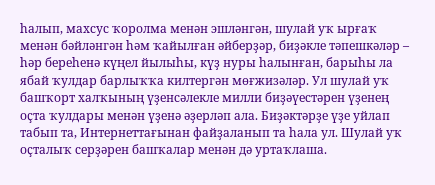һалып, махсус ҡоролма менән эшләнгән, шулай уҡ ырғаҡ менән бәйләнгән һәм ҡайылған әйберҙәр, биҙәкле тәпешкәләр – һәр береһенә күңел йылыһы, күҙ нуры һалынған, барыһы ла ябай ҡулдар барлыҡҡа килтергән мөғжизәләр. Ул шулай уҡ башҡорт халҡының үҙенсәлекле милли биҙәүестәрен үҙенең оҫта ҡулдары менән үҙенә әҙерләп ала. Биҙәктәрҙе үҙе уйлап табып та, Интернеттағынан файҙаланып та һала ул. Шулай уҡ оҫталыҡ серҙәрен башҡалар менән дә уртаҡлаша.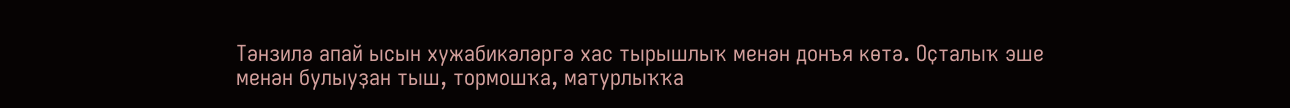Тәнзилә апай ысын хужабикәләргә хас тырышлыҡ менән донъя көтә. Оҫталыҡ эше менән булыуҙан тыш, тормошҡа, матурлыҡҡа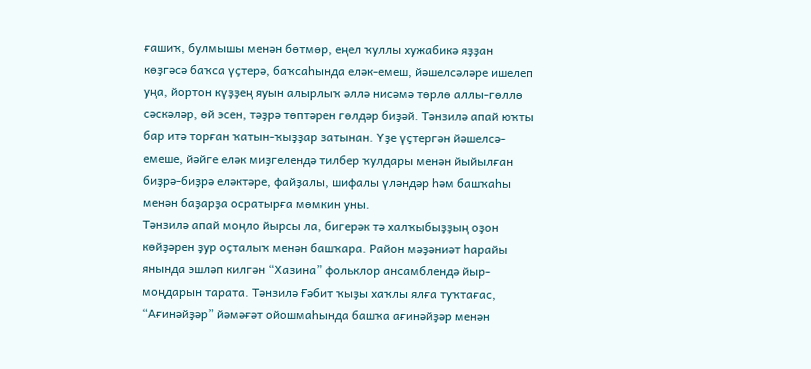ғашиҡ, булмышы менән бөтмөр, еңел ҡуллы хужабикә яҙҙан көҙгәсә баҡса үҫтерә, баҡсаһында еләк-емеш, йәшелсәләре ишелеп уңа, йортон күҙҙең яуын алырлыҡ әллә нисәмә төрлө аллы-гөллө сәскәләр, өй эсен, тәҙрә төптәрен гөлдәр биҙәй. Тәнзилә апай юҡты бар итә торған ҡатын-ҡыҙҙар затынан. Үҙе үҫтергән йәшелсә-емеше, йәйге еләк миҙгелендә тилбер ҡулдары менән йыйылған биҙрә-биҙрә еләктәре, файҙалы, шифалы үләндәр һәм башҡаһы менән баҙарҙа осратырға мөмкин уны.
Тәнзилә апай моңло йырсы ла, бигерәк тә халҡыбыҙҙың оҙон көйҙәрен ҙур оҫталыҡ менән башҡара. Район мәҙәниәт һарайы янында эшләп килгән “Хазина” фольклор ансамблендә йыр-моңдарын тарата. Тәнзилә Ғәбит ҡыҙы хаҡлы ялға туҡтағас, “Ағинәйҙәр” йәмәғәт ойошмаһында башҡа ағинәйҙәр менән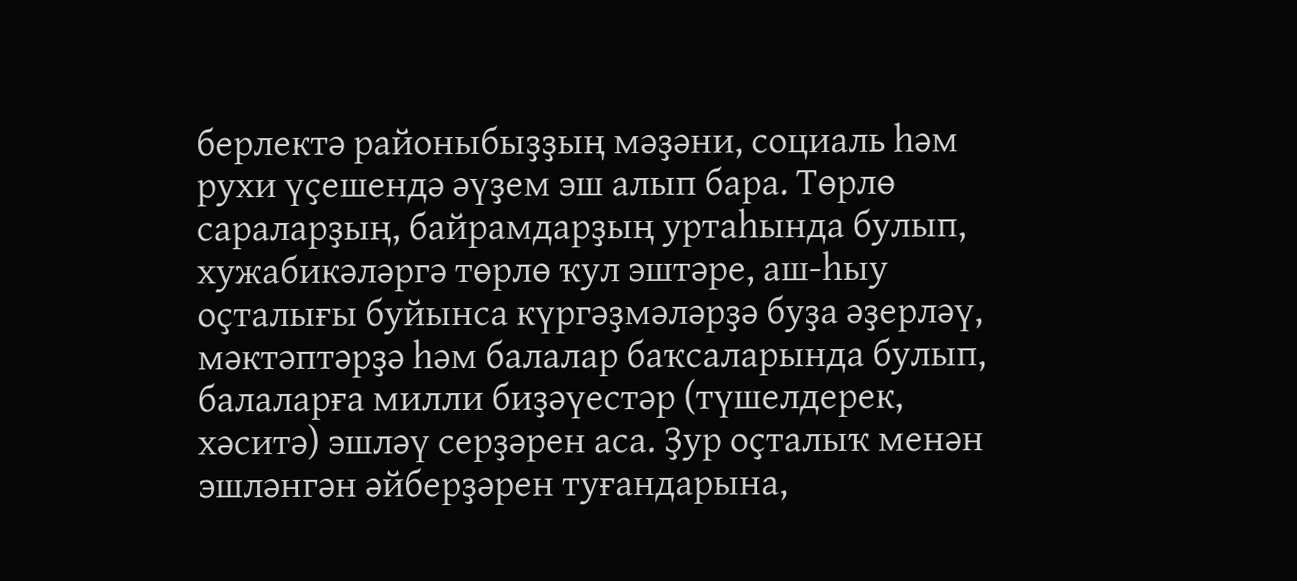берлектә районыбыҙҙың мәҙәни, социаль һәм рухи үҫешендә әүҙем эш алып бара. Төрлө сараларҙың, байрамдарҙың уртаһында булып, хужабикәләргә төрлө ҡул эштәре, аш-һыу оҫталығы буйынса күргәҙмәләрҙә буҙа әҙерләү, мәктәптәрҙә һәм балалар баҡсаларында булып, балаларға милли биҙәүестәр (түшелдерек, хәситә) эшләү серҙәрен аса. Ҙур оҫталыҡ менән эшләнгән әйберҙәрен туғандарына,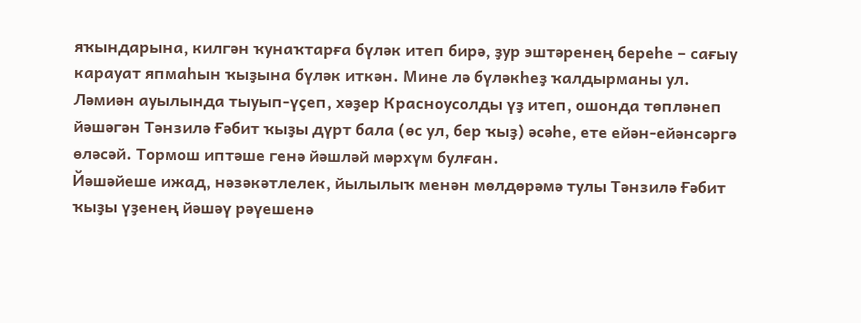яҡындарына, килгән ҡунаҡтарға бүләк итеп бирә, ҙур эштәренең береһе – сағыу карауат япмаһын ҡыҙына бүләк иткән. Мине лә бүләкһеҙ ҡалдырманы ул.
Ләмиән ауылында тыуып-үҫеп, хәҙер Красноусолды үҙ итеп, ошонда төпләнеп йәшәгән Тәнзилә Ғәбит ҡыҙы дүрт бала (өс ул, бер ҡыҙ) әсәһе, ете ейән-ейәнсәргә өләсәй. Тормош иптәше генә йәшләй мәрхүм булған.
Йәшәйеше ижад, нәзәкәтлелек, йылылыҡ менән мөлдөрәмә тулы Тәнзилә Ғәбит ҡыҙы үҙенең йәшәү рәүешенә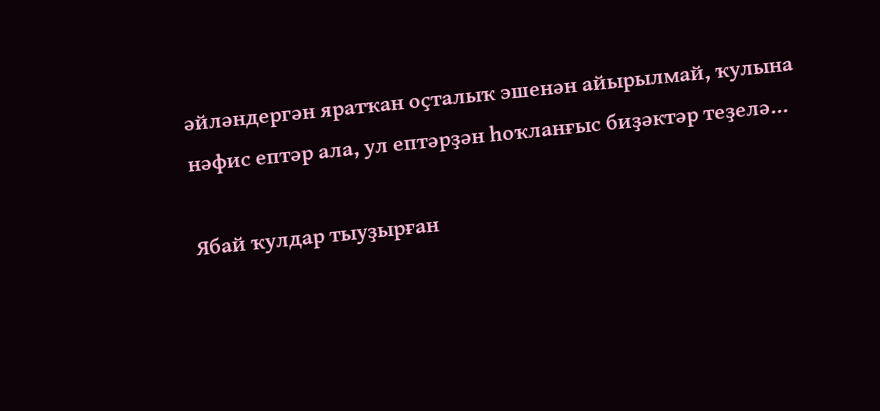әйләндергән яратҡан оҫталыҡ эшенән айырылмай, ҡулына нәфис ептәр ала, ул ептәрҙән һоҡланғыс биҙәктәр теҙелә...

Ябай ҡулдар тыуҙырған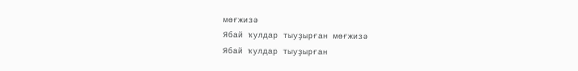мөғжизә
Ябай ҡулдар тыуҙырған мөғжизә
Ябай ҡулдар тыуҙырған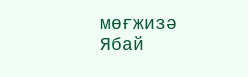мөғжизә
Ябай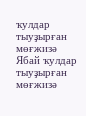ҡулдар тыуҙырған мөғжизә
Ябай ҡулдар тыуҙырған мөғжизә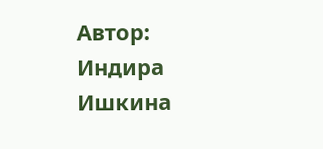Автор: Индира Ишкина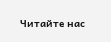Читайте нас